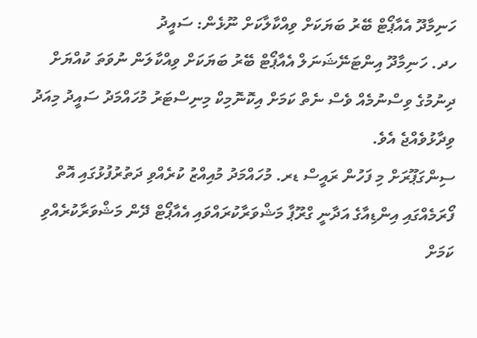ހަނިމާދޫ އެއާޕޯޓް ބޭރު ބަޔަކަށް ވިއްކާލާކަށް ނޫޅެން: ސައީދު
ހދ. ހަނިމާދޫ އިންޓަނޭޝަނަލް އެއާޕޯޓް ބޭރު ބަޔަކަށް ވިއްކާލަން ނުވަތަ ކުއްޔަށް ދިނުމުގެ ވިސްނުމެއް ވެސް ނެތް ކަމަށް އިކޮނޮމިކް މިނިސްޓަރު މުހައްމަދު ސައީދު މިއަދު ވިދާޅުވެއްޖެ އެވެ.
ސިންގަޕޫރަށް މި ފަހުން ރައީސް ޑރ. މުހައްމަދު މުއިއްޒު ކުރެއްވި ދަތުރުފުޅުގައި އޮތް ފޯރަމެއްގައި އިންޑިއާގެ އަދާނީ ގްރޫޕާ މަޝްވަރާކުރައްވައި އެއާޕޯޓް ދޭން މަޝްވަރާކުރެއްވި ކަމަށް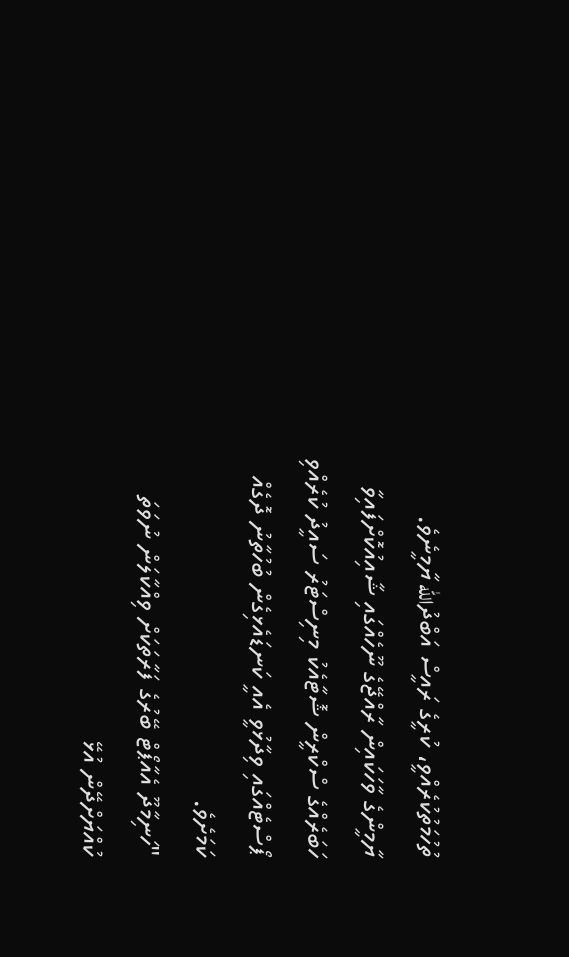ތުހުމަތުކުރެއްވީ، ކުރީގެ ރައީސް އަބްދުالله ޔާމީނެވެ.
ޔާމީންގެ ވާހަކައިން ރާއްޖޭގެ ނޫހެއްގައި ޝާއިއުކޮށްފައިވާ ހަބަރެއްގެ ސްކްރީން ޝޮޓާއެކު މިނިސްޓަރު ސައީދު ކުރެއްވި ޕޯސްޓެއްގައި ވިދާޅުވީ އެއީ ކަނޑައެޅިގެން ބުހުތާނު ދޮގެއް ކަމަށެވެ.
"ހަނިމާދޫ އެއާޕޯޓް ބޭރުގެ ފަރާތަކަށް ވިއްކާލަން ނުވަތަ ކުއްޔަށްދޭން އުޅޭ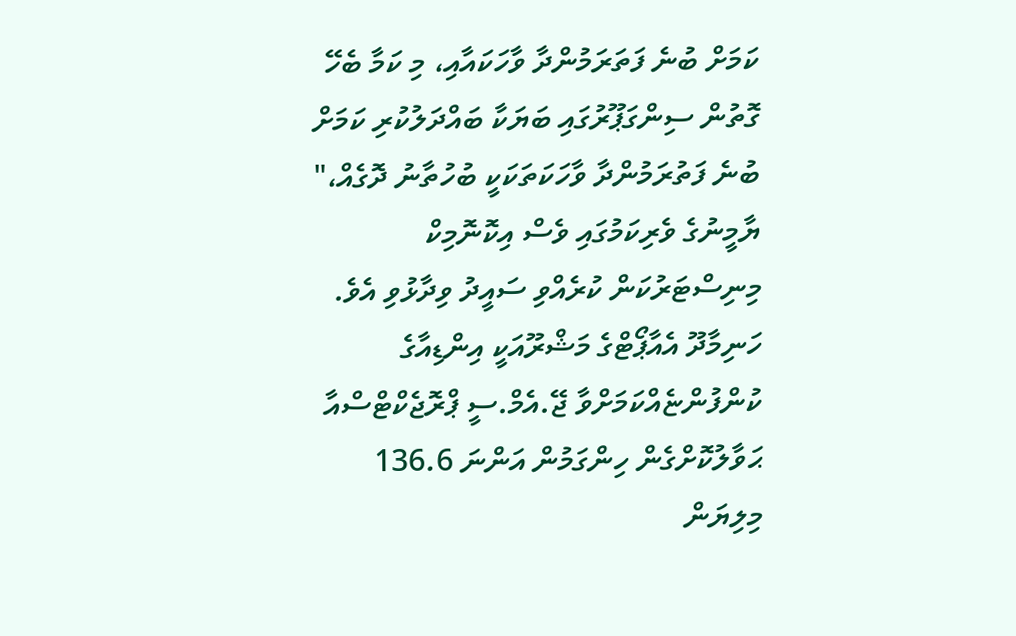ކަމަށް ބުނެ ފަތަރަމުންދާ ވާހަކައާއި، މި ކަމާ ބެހޭ ގޮތުން ސިންގަޕޫރުގައި ބަޔަކާ ބައްދަލުކުރި ކަމަށް ބުނެ ފަތުރަމުންދާ ވާހަކަތަކަކީ ބުހުތާނު ދޮގެއް،" ޔާމީނުގެ ވެރިކަމުގައި ވެސް އިކޮނޮމިކް މިނިސްޓަރުކަން ކުރެއްވި ސައީދު ވިދާޅުވި އެވެ.
ހަނިމާދޫ އެއާޕޯޓްގެ މަޝްރޫއަކީ އިންޑިއާގެ ކުންފުންޏެއްކަމަށްވާ ޖޭ.އެމް.ސީ ޕްރޮޖެކްޓްސްއާ ޙަވާލުކޮށްގެން ހިންގަމުން އަންނަ 136.6 މިލިޔަން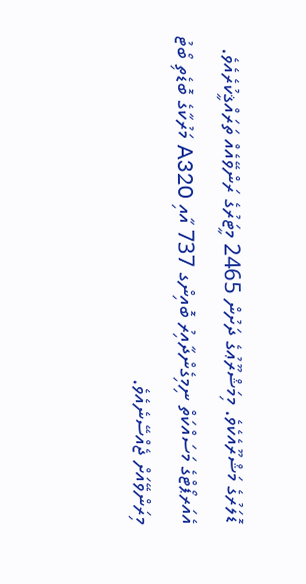ޑޮލަރުގެ މަޝްރޫއެކެވެ. މިމަޝްރޫޢުގެ ދަށުން 2465 މީޓަރުގެ ރަންވޭއެއް ތަރައްޤީކުރެއެވެ. އެއަރޕޯޓްގެ މަސައްކަތް ނިމިގެންދާއިރު ބޮއިންގ 737 އާއި A320 މަރުކާގެ ބޮޑެތި ބޯޓު މިރަންވޭއަށް ޖެއްސޭނެއެވެ.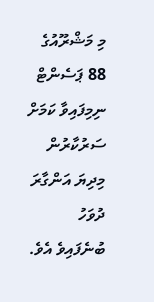މި މަޝްރޫއުގެ 88 ޕަސެންޓް ނިމިފައިވާ ކަމަށް ސަރުކާރުން މިދިޔަ އަންގާރަ ދުވަހު ބުނެފައިވެ އެވެ.